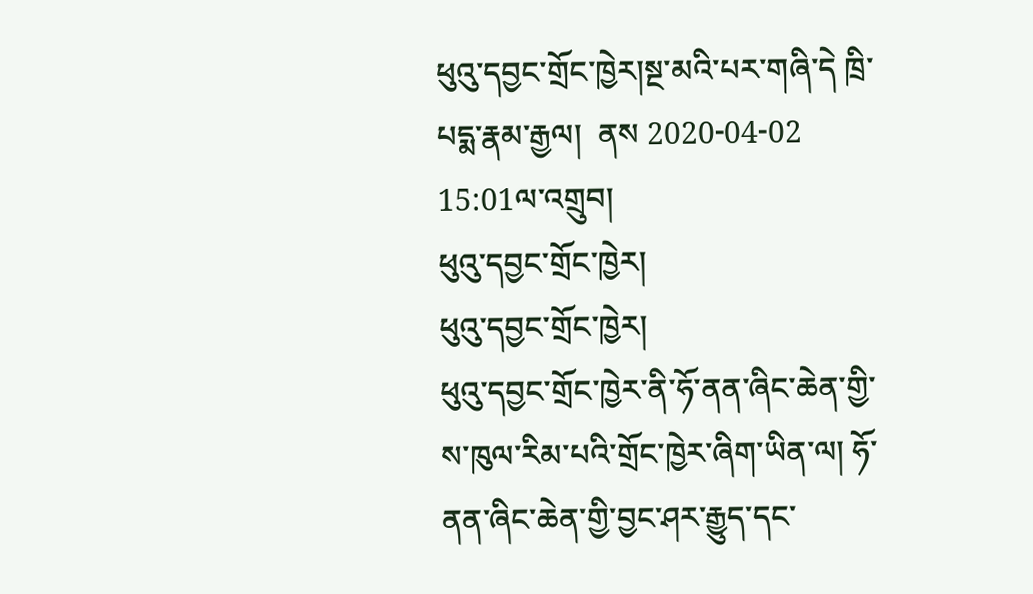ཕུའུ་དབྱང་གྲོང་ཁྱེར།སྔ་མའི་པར་གཞི་དེ ཁྲི་པདྨ་རྣམ་རྒྱལ།  ནས 2020-04-02 15:01ལ་འགྲུབ།
ཕུའུ་དབྱང་གྲོང་ཁྱེར།
ཕུའུ་དབྱང་གྲོང་ཁྱེར།
ཕུའུ་དབྱང་གྲོང་ཁྱེར་ནི་ཧོ་ནན་ཞིང་ཆེན་གྱི་ས་ཁུལ་རིམ་པའི་གྲོང་ཁྱེར་ཞིག་ཡིན་ལ། ཧོ་ནན་ཞིང་ཆེན་གྱི་བྱང་ཤར་རྒྱུད་དང་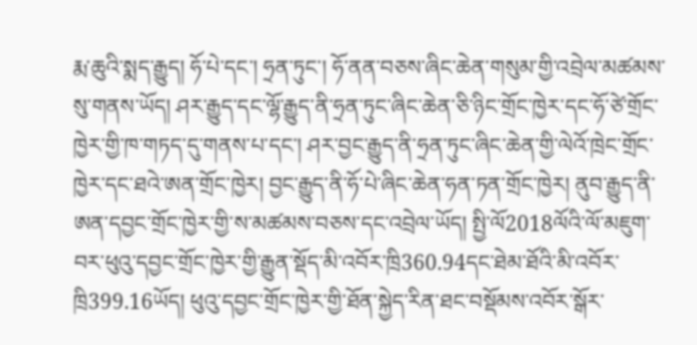རྨ་ཆུའི་སྨད་རྒྱུད། ཧོ་པེ་དང་། ཧྲན་ཏུང་། ཧོ་ནན་བཅས་ཞིང་ཆེན་གསུམ་གྱི་འབྲེལ་མཚམས་སུ་གནས་ཡོད། ཤར་རྒྱུད་དང་ལྷོ་རྒྱུད་ནི་ཧྲན་ཏུང་ཞིང་ཆེན་ཅི་ཉིང་གྲོང་ཁྱེར་དང་ཧོ་ཙེ་གྲོང་ཁྱེར་གྱི་ཁ་གཏད་དུ་གནས་པ་དང་། ཤར་བྱང་རྒྱུད་ནི་ཧྲན་ཏུང་ཞིང་ཆེན་གྱི་ལེའོ་ཁྲེང་གྲོང་ཁྱེར་དང་ཐའེ་ཨན་གྲོང་ཁྱེར། བྱང་རྒྱུད་ནི་ཧོ་པེ་ཞིང་ཆེན་ཧན་ཏན་གྲོང་ཁྱེར། ནུབ་རྒྱུད་ནི་ཨན་དབྱང་གྲོང་ཁྱེར་གྱི་ས་མཚམས་བཅས་དང་འབྲེལ་ཡོད། སྤྱི་ལོ2018ལོའི་ལོ་མཇུག་བར་ཕུའུ་དབྱང་གྲོང་ཁྱེར་གྱི་རྒྱུན་སྡོད་མི་འབོར་ཁྲི360.94དང་ཐེམ་ཐོའི་མི་འབོར་ཁྲི399.16ཡོད། ཕུའུ་དབྱང་གྲོང་ཁྱེར་གྱི་ཐོན་སྐྱེད་རིན་ཐང་བསྡོམས་འབོར་སྒོར་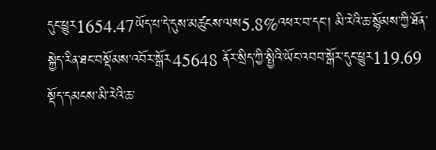དུང་ཕྱུར1654.47ཡོད་པ་དེ་དུས་མཚུངས་ལས5.8%འཕར་བ་དང་། མི་རེའི་ཆ་སྙོམས་ཀྱི་ཐོན་སྐྱེད་རིན་ཐང་བསྡོམས་འབོར་སྒོར45648 ནོར་སྲིད་ཀྱི་སྤྱིའི་ཡོང་འབབ་སྒོར་དུང་ཕྱུར119.69 སྡོད་དམངས་མི་རེའི་ཆ་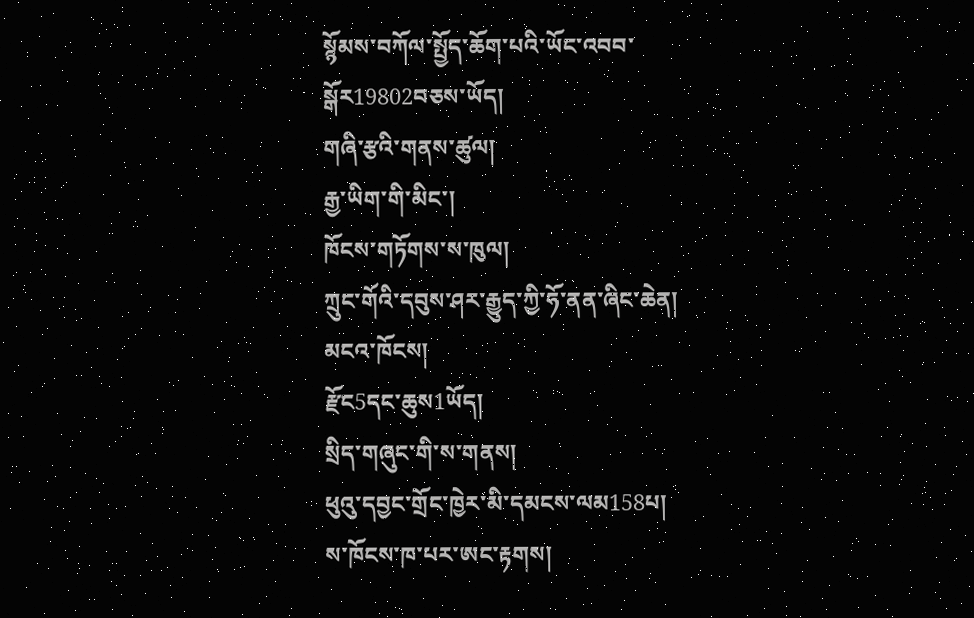སྙོམས་བཀོལ་སྤྱོད་ཆོག་པའི་ཡོང་འབབ་སྒོར19802བཅས་ཡོད།
གཞི་རྩའི་གནས་ཚུལ།
རྒྱ་ཡིག་གི་མིང་།
ཁོངས་གཏོགས་ས་ཁུལ།
ཀྲུང་གོའི་དབུས་ཤར་རྒྱུད་ཀྱི་ཧོ་ནན་ཞིང་ཆེན།
མངའ་ཁོངས།
རྫོང5དང་ཆུས1ཡོད།
སྲིད་གཞུང་གི་ས་གནས།
ཕུའུ་དབྱང་གྲོང་ཁྱེར་མི་དམངས་ལམ158པ།
ས་ཁོངས་ཁ་པར་ཨང་རྟགས།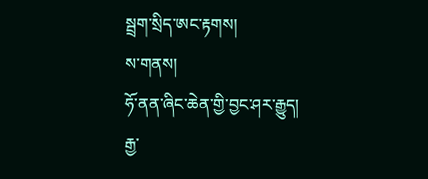སྦྲག་སྲིད་ཨང་རྟགས།
ས་གནས།
ཧོ་ནན་ཞིང་ཆེན་གྱི་བྱང་ཤར་རྒྱུད།
རྒྱ་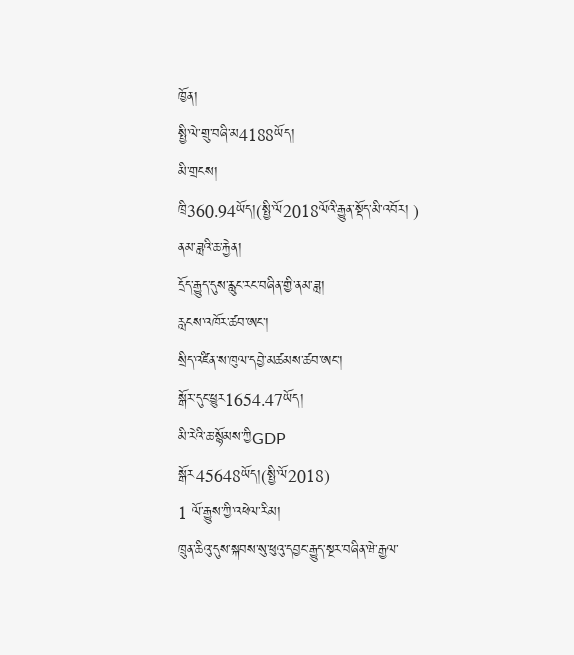ཁྱོན།
སྤྱི་ལེ་གྲུ་བཞི་མ4188ཡོད།
མི་གྲངས།
ཁྲི360.94ཡོད།(སྤྱི་ལོ2018ལོའི་རྒྱུན་སྡོད་མི་འབོར། )
ནམ་ཟླའི་ཆ་རྐྱེན།
དྲོད་རྒྱུད་དུས་རླུང་རང་བཞིན་གྱི་ནམ་ཟླ།
རླངས་འཁོར་ཚབ་ཨང་།
སྲིད་འཛིན་ས་ཁུལ་དབྱེ་མཚམས་ཚབ་ཨང་།
སྒོར་དུང་ཕྱུར1654.47ཡོད།
མི་རེའི་ཆ་སྙོམས་ཀྱིGDP
སྒོར45648ཡོད།(སྤྱི་ལོ2018)
1 ལོ་རྒྱུས་ཀྱི་འཕེལ་རིམ།
ཁྲུན་ཆིའུ་དུས་སྐབས་སུ་ཕུའུ་དབྱང་རྒྱུད་སྔར་བཞིན་ཝེ་རྒྱལ་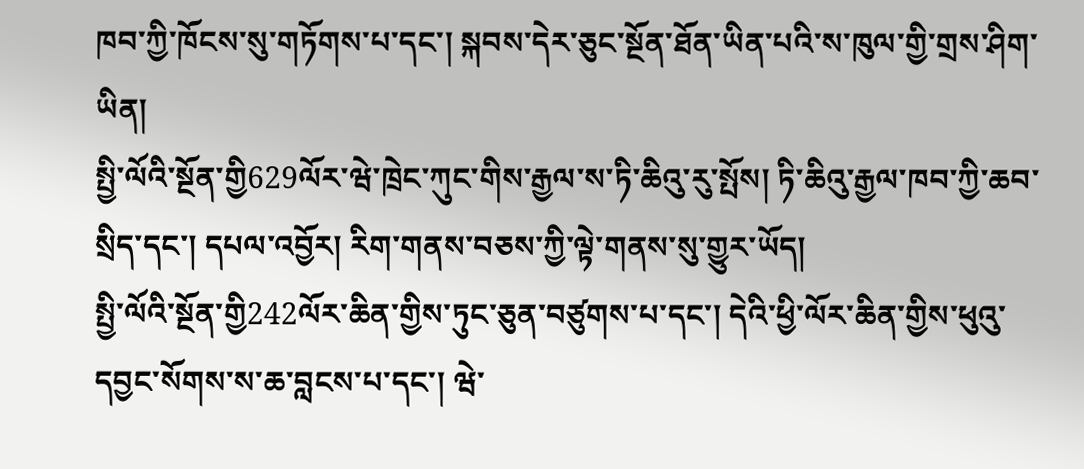ཁབ་ཀྱི་ཁོངས་སུ་གཏོགས་པ་དང་། སྐབས་དེར་ཅུང་སྔོན་ཐོན་ཡིན་པའི་ས་ཁུལ་གྱི་གྲས་ཤིག་ཡིན།
སྤྱི་ལོའི་སྔོན་གྱི629ལོར་ཝེ་ཁྲེང་ཀུང་གིས་རྒྱལ་ས་ཏི་ཆིའུ་རུ་སྤོས། ཏི་ཆིའུ་རྒྱལ་ཁབ་ཀྱི་ཆབ་སྲིད་དང་། དཔལ་འབྱོར། རིག་གནས་བཅས་ཀྱི་ལྟེ་གནས་སུ་གྱུར་ཡོད།
སྤྱི་ལོའི་སྔོན་གྱི242ལོར་ཆིན་གྱིས་ཏུང་ཅུན་བཙུགས་པ་དང་། དེའི་ཕྱི་ལོར་ཆིན་གྱིས་ཕུའུ་དབྱང་སོགས་ས་ཆ་བླངས་པ་དང་། ཝེ་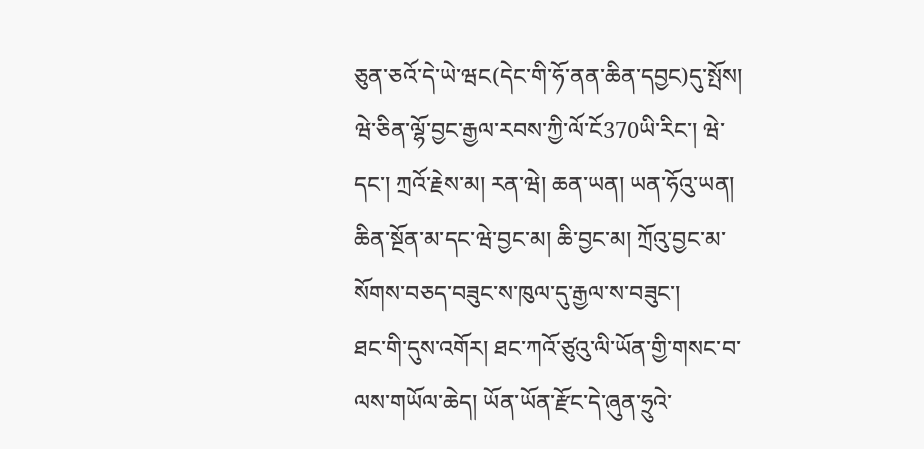ཅུན་ཅའོ་དེ་ཡེ་ཝང(དེང་གི་ཧོ་ནན་ཆིན་དབྱང)དུ་སྤོས།
ཝེ་ཅིན་ལྷོ་བྱང་རྒྱལ་རབས་ཀྱི་ལོ་ངོ370ཡི་རིང་། ཝེ་དང་། ཀྲའོ་རྗེས་མ། རན་ཝེ། ཆན་ཡན། ཡན་ཧོའུ་ཡན། ཆིན་སྔོན་མ་དང་ཝེ་བྱང་མ། ཆི་བྱང་མ། ཀྲོའུ་བྱང་མ་སོགས་བཅད་བཟུང་ས་ཁུལ་དུ་རྒྱལ་ས་བཟུང་།
ཐང་གི་དུས་འགོར། ཐང་ཀའོ་ཙུའུ་ལི་ཡོན་གྱི་གསང་བ་ལས་གཡོལ་ཆེད། ཡོན་ཡོན་རྫོང་དེ་ཞུན་ཧྲུའེ་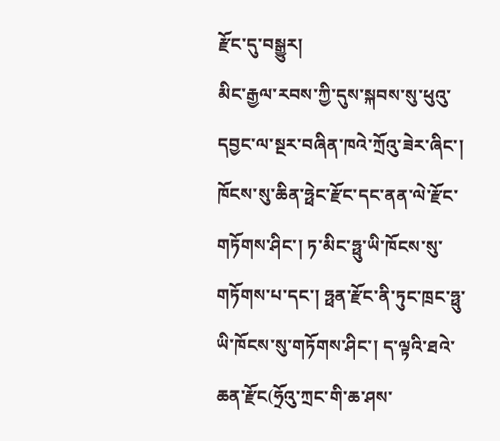རྫོང་དུ་བསྒྱུར།
མིང་རྒྱལ་རབས་ཀྱི་དུས་སྐབས་སུ་ཕུའུ་དབྱང་ལ་སྔར་བཞིན་ཁའེ་ཀྲོའུ་ཟེར་ཞིང་། ཁོངས་སུ་ཆིན་ཧྥེང་རྫོང་དང་ནན་ལེ་རྫོང་གཏོགས་ཤིང་། ཏ་མིང་ཧྥུ་ཡི་ཁོངས་སུ་གཏོགས་པ་དང་། ཧྥན་རྫོང་ནི་ཏུང་ཁྲང་ཧྥུ་ཡི་ཁོངས་སུ་གཏོགས་ཤིང་། ད་ལྟའི་ཐའེ་ཆན་རྫོང(ཧྲོའུ་ཀྲང་གི་ཆ་ཤས་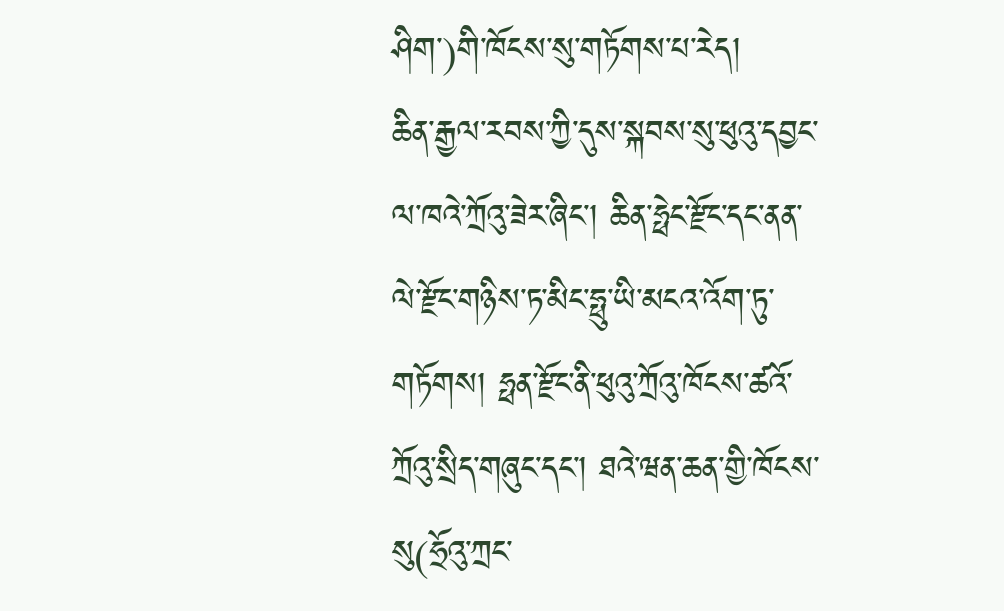ཤིག་)གི་ཁོངས་སུ་གཏོགས་པ་རེད།
ཆིན་རྒྱལ་རབས་ཀྱི་དུས་སྐབས་སུ་ཕུའུ་དབྱང་ལ་ཁའེ་ཀྲོའུ་ཟེར་ཞིང་། ཆིན་ཧྥེང་རྫོང་དང་ནན་ལེ་རྫོང་གཉིས་ཏ་མིང་ཧྥུ་ཡི་མངའ་འོག་ཏུ་གཏོགས། ཧྥན་རྫོང་ནི་ཕུའུ་ཀྲོའུ་ཁོངས་ཚའོ་ཀྲོའུ་སྲིད་གཞུང་དང་། ཐའེ་ཝན་ཆན་གྱི་ཁོངས་སུ(ཧྲོའུ་ཀྲང་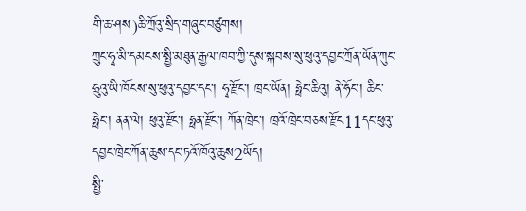གི་ཆ་ཤས)ཆི་ཀྲོའུ་སྲིད་གཞུང་བཙུགས།
ཀྲུང་ཧྭ་མི་དམངས་སྤྱི་མཐུན་རྒྱལ་ཁབ་ཀྱི་དུས་སྐབས་སུ་ཕུའུ་དབྱང་ཀྲོན་ཡོན་ཀུང་ཧྲུའུ་ཡི་ཁོངས་སུ་ཕུའུ་དབྱང་དང་། ཧྭ་རྫོང་། ཁྲང་ཡོན། ཧྥེང་ཆིའུ། ནེ་ཧོང་། ཆིང་ཧྥེང་། ནན་ལེ། ཕུའུ་རྫོང་། ཧྥན་རྫོང་། ཀོན་ཁྲེང་། ཁྲའོ་ཁྲེང་བཅས་རྫོང11དང་ཕུའུ་དབྱང་ཁྲེང་ཀོན་ཆུས་དང་ཏའོ་ཁོའུ་ཆུས2ཡོད།
སྤྱི་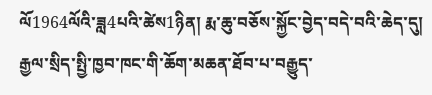ལོ1964ལོའི་ཟླ4པའི་ཚེས1ཉིན། རྨ་ཆུ་བཅོས་སྐྱོང་བྱེད་བདེ་བའི་ཆེད་དུ། རྒྱལ་སྲིད་སྤྱི་ཁྱབ་ཁང་གི་ཆོག་མཆན་ཐོབ་པ་བརྒྱུད་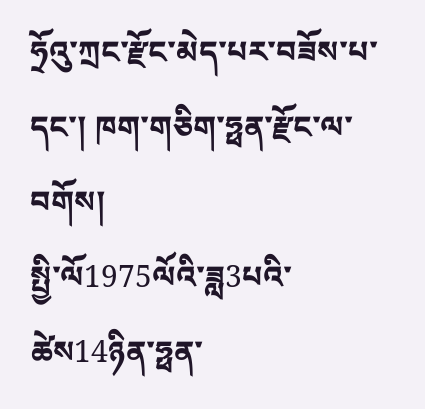ཧྲོའུ་ཀྲང་རྫོང་མེད་པར་བཟོས་པ་དང་། ཁག་གཅིག་ཧྥན་རྫོང་ལ་བགོས།
སྤྱི་ལོ1975ལོའི་ཟླ3པའི་ཚེས14ཉིན་ཧྥན་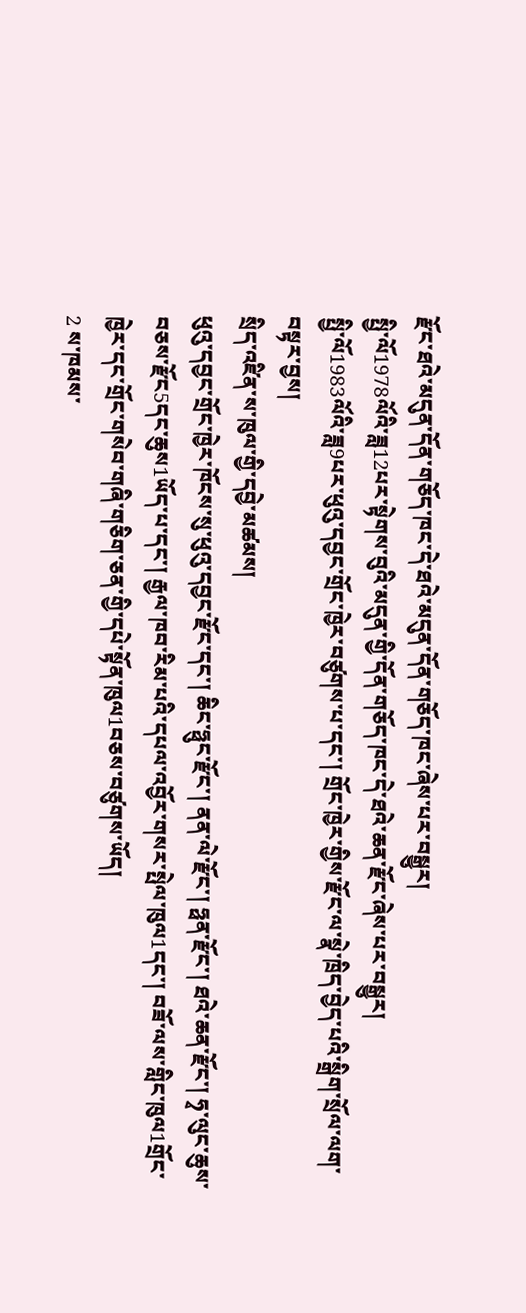རྫོང་ཐའེ་མདུན་དོན་གཅོད་ཁང་དེ་ཐའེ་མདུན་དོན་གཅོད་ཁང་ཞེས་པར་བསྒྱུར།
སྤྱི་ལོ1978ལོའི་ཟླ12པར་སྟེགས་བུའི་མདུན་གྱི་དོན་གཅོད་ཁང་དེ་ཐའེ་ཆན་རྫོང་ཞེས་པར་བསྒྱུར།
སྤྱི་ལོ1983ལོའི་ཟླ9པར་ཕུའུ་དབྱང་གྲོང་ཁྱེར་བཙུགས་པ་དང་། གྲོང་ཁྱེར་གྱིས་རྫོང་ལ་སྣེ་ཁྲིད་བྱེད་པའི་སྒྲིག་སྲོལ་ལག་བསྟར་བྱས།
སྲིད་འཛིན་ས་ཁུལ་གྱི་དབྱེ་མཚམས།
ཕུའུ་དབྱང་གྲོང་ཁྱེར་ཁོངས་སུ་ཕུའུ་དབྱང་རྫོང་དང་། ཆིང་ཧྥུང་རྫོང་། ནན་ལེ་རྫོང་། ཧྥན་རྫོང་། ཐའེ་ཆན་རྫོང་། ཧྭ་ལུང་ཆུས་བཅས་རྫོང5དང་ཆུས1ཡོད་པ་དང་། རྒྱལ་ཁབ་རིམ་པའི་དཔལ་འབྱོར་གསར་སྤེལ་ཁུལ1དང་། བཟོ་ལས་གླིང་ཁུལ1གྲོང་ཁྱེར་དང་གྲོང་གསེབ་གཞི་གཅིག་ཅན་གྱི་དཔེ་སྟོན་ཁུལ1བཅས་བཙུགས་ཡོད།
2 ས་ཁམས་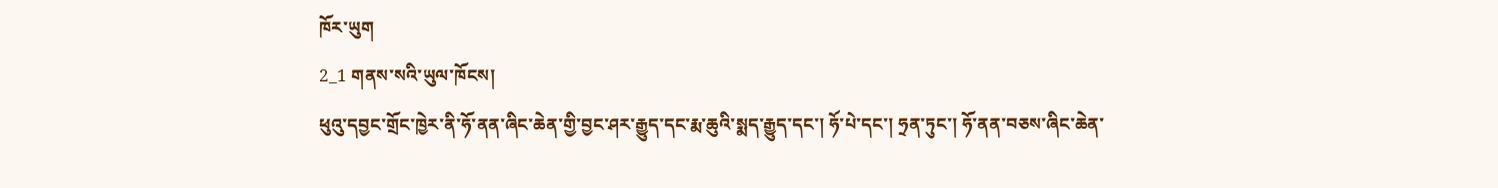ཁོར་ཡུག
2_1 གནས་སའི་ཡུལ་ཁོངས།
ཕུའུ་དབྱང་གྲོང་ཁྱེར་ནི་ཧོ་ནན་ཞིང་ཆེན་གྱི་བྱང་ཤར་རྒྱུད་དང་རྨ་ཆུའི་སྨད་རྒྱུད་དང་། ཧོ་པེ་དང་། ཧྲན་ཏུང་། ཧོ་ནན་བཅས་ཞིང་ཆེན་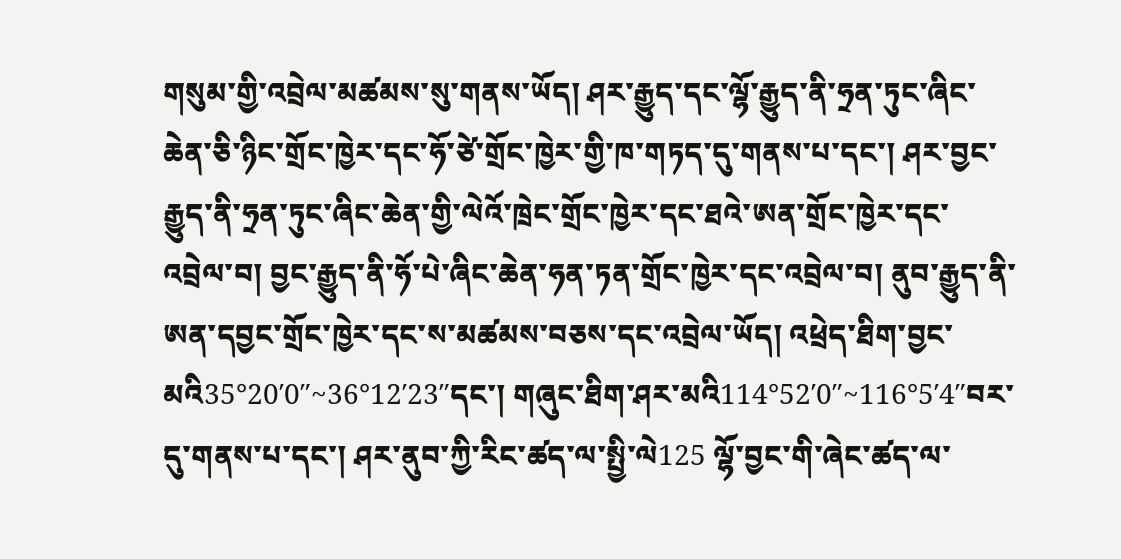གསུམ་གྱི་འབྲེལ་མཚམས་སུ་གནས་ཡོད། ཤར་རྒྱུད་དང་ལྷོ་རྒྱུད་ནི་ཧྲན་ཏུང་ཞིང་ཆེན་ཅི་ཉིང་གྲོང་ཁྱེར་དང་ཧོ་ཙེ་གྲོང་ཁྱེར་གྱི་ཁ་གཏད་དུ་གནས་པ་དང་། ཤར་བྱང་རྒྱུད་ནི་ཧྲན་ཏུང་ཞིང་ཆེན་གྱི་ལེའོ་ཁྲེང་གྲོང་ཁྱེར་དང་ཐའེ་ཨན་གྲོང་ཁྱེར་དང་འབྲེལ་བ། བྱང་རྒྱུད་ནི་ཧོ་པེ་ཞིང་ཆེན་ཧན་ཏན་གྲོང་ཁྱེར་དང་འབྲེལ་བ། ནུབ་རྒྱུད་ནི་ཨན་དབྱང་གྲོང་ཁྱེར་དང་ས་མཚམས་བཅས་དང་འབྲེལ་ཡོད། འཕྲེད་ཐིག་བྱང་མའི35°20′0″~36°12′23″དང་། གཞུང་ཐིག་ཤར་མའི114°52′0″~116°5′4″བར་དུ་གནས་པ་དང་། ཤར་ནུབ་ཀྱི་རིང་ཚད་ལ་སྤྱི་ལེ125 ལྷོ་བྱང་གི་ཞེང་ཚད་ལ་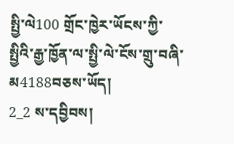སྤྱི་ལེ100 གྲོང་ཁྱེར་ཡོངས་ཀྱི་སྤྱིའི་རྒྱ་ཁྱོན་ལ་སྤྱི་ལེ་ངོས་གྲུ་བཞི་མ4188བཅས་ཡོད།
2_2 ས་དབྱིབས།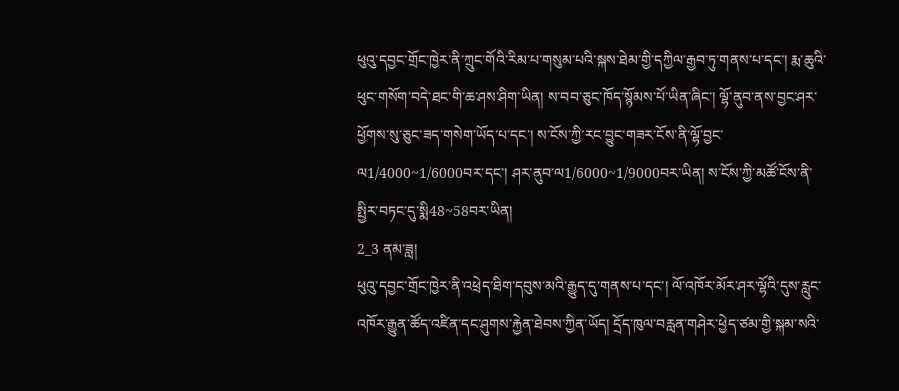ཕུའུ་དབྱང་གྲོང་ཁྱེར་ནི་ཀྲུང་གོའི་རིམ་པ་གསུམ་པའི་སྐས་ཐེམ་གྱི་དཀྱིལ་རྒྱབ་ཏུ་གནས་པ་དང་། རྨ་ཆུའི་ཕུང་གསོག་བདེ་ཐང་གི་ཆ་ཤས་ཤིག་ཡིན། ས་བབ་ཅུང་ཁོད་སྙོམས་པོ་ཡིན་ཞིང་། ལྷོ་ནུབ་ནས་བྱང་ཤར་ཕྱོགས་སུ་ཅུང་ཟད་གསེག་ཡོད་པ་དང་། ས་ངོས་ཀྱི་རང་བྱུང་གཟར་ངོས་ནི་ལྷོ་བྱང་ལ1/4000~1/6000བར་དང་། ཤར་ནུབ་ལ1/6000~1/9000བར་ཡིན། ས་ངོས་ཀྱི་མཚོ་ངོས་ནི་སྤྱིར་བཏང་དུ་སྨི48~58བར་ཡིན།
2_3 ནམ་ཟླ།
ཕུའུ་དབྱང་གྲོང་ཁྱེར་ནི་འཕྲེད་ཐིག་དབུས་མའི་རྒྱུད་དུ་གནས་པ་དང་། ལོ་འཁོར་མོར་ཤར་ལྷོའི་དུས་རླུང་འཁོར་རྒྱུན་ཚོད་འཛིན་དང་ཤུགས་རྐྱེན་ཐེབས་ཀྱིན་ཡོད། དྲོད་ཁུལ་བརླན་གཤེར་ཕྱེད་ཙམ་གྱི་སྐམ་སའི་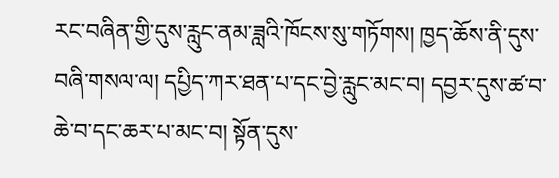རང་བཞིན་གྱི་དུས་རླུང་ནམ་ཟླའི་ཁོངས་སུ་གཏོགས། ཁྱད་ཆོས་ནི་དུས་བཞི་གསལ་ལ། དཔྱིད་ཀར་ཐན་པ་དང་བྱེ་རླུང་མང་བ། དབྱར་དུས་ཚ་བ་ཆེ་བ་དང་ཆར་པ་མང་བ། སྟོན་དུས་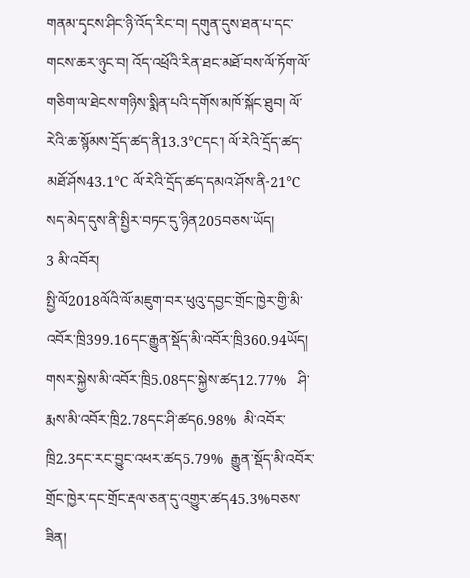གནམ་དྭངས་ཤིང་ཉི་འོད་རིང་བ། དགུན་དུས་ཐན་པ་དང་གངས་ཆར་ཉུང་བ། འོད་འཕྲོའི་རིན་ཐང་མཐོ་བས་ལོ་ཏོག་ལོ་གཅིག་ལ་ཐེངས་གཉིས་སྨིན་པའི་དགོས་མཁོ་སྐོང་ཐུབ། ལོ་རེའི་ཆ་སྙོམས་དྲོད་ཚད་ནི13.3℃དང་། ལོ་རེའི་དྲོད་ཚད་མཐོ་ཤོས43.1℃ ལོ་རེའི་དྲོད་ཚད་དམའ་ཤོས་ནི-21℃ སད་མེད་དུས་ནི་སྤྱིར་བཏང་དུ་ཉིན205བཅས་ཡོད།
3 མི་འབོར།
སྤྱི་ལོ2018ལོའི་ལོ་མཇུག་བར་ཕུའུ་དབྱང་གྲོང་ཁྱེར་གྱི་མི་འབོར་ཁྲི399.16དང་རྒྱུན་སྡོད་མི་འབོར་ཁྲི360.94ཡོད། གསར་སྐྱེས་མི་འབོར་ཁྲི5.08དང་སྐྱེས་ཚད12.77%   ཤི་རྨས་མི་འབོར་ཁྲི2.78དང་ཤི་ཚད6.98%  མི་འབོར་ཁྲི2.3དང་རང་བྱུང་འཕར་ཚད5.79%  རྒྱུན་སྡོད་མི་འབོར་གྲོང་ཁྱེར་དང་གྲོང་རྡལ་ཅན་དུ་འགྱུར་ཚད45.3%བཅས་ཟིན།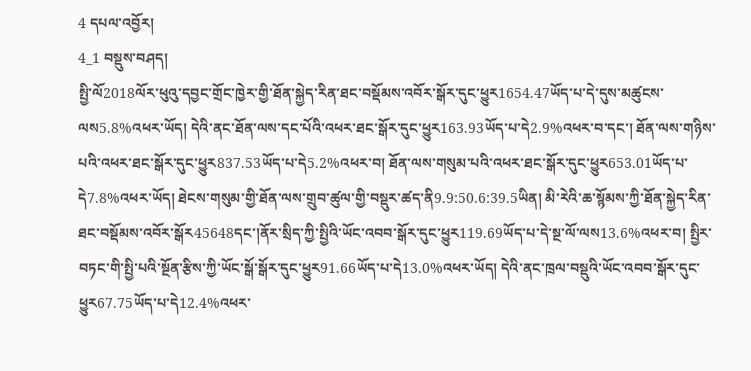4 དཔལ་འབྱོར།
4_1 བསྡུས་བཤད།
སྤྱི་ལོ2018ལོར་ཕུའུ་དབྱང་གྲོང་ཁྱེར་གྱི་ཐོན་སྐྱེད་རིན་ཐང་བསྡོམས་འབོར་སྒོར་དུང་ཕྱུར1654.47ཡོད་པ་དེ་དུས་མཚུངས་ལས5.8%འཕར་ཡོད། དེའི་ནང་ཐོན་ལས་དང་པོའི་འཕར་ཐང་སྒོར་དུང་ཕྱུར163.93ཡོད་པ་དེ2.9%འཕར་བ་དང་། ཐོན་ལས་གཉིས་པའི་འཕར་ཐང་སྒོར་དུང་ཕྱུར837.53ཡོད་པ་དེ5.2%འཕར་བ། ཐོན་ལས་གསུམ་པའི་འཕར་ཐང་སྒོར་དུང་ཕྱུར653.01ཡོད་པ་དེ7.8%འཕར་ཡོད། ཐེངས་གསུམ་གྱི་ཐོན་ལས་གྲུབ་ཚུལ་གྱི་བསྡུར་ཚད་ནི9.9:50.6:39.5ཡིན། མི་རེའི་ཆ་སྙོམས་ཀྱི་ཐོན་སྐྱེད་རིན་ཐང་བསྡོམས་འབོར་སྒོར45648དང་།ནོར་སྲིད་ཀྱི་སྤྱིའི་ཡོང་འབབ་སྒོར་དུང་ཕྱུར119.69ཡོད་པ་དེ་སྔ་ལོ་ལས13.6%འཕར་བ། སྤྱིར་བཏང་གི་སྤྱི་པའི་སྔོན་རྩིས་ཀྱི་ཡོང་སྒོ་སྒོར་དུང་ཕྱུར91.66ཡོད་པ་དེ13.0%འཕར་ཡོད། དེའི་ནང་ཁྲལ་བསྡུའི་ཡོང་འབབ་སྒོར་དུང་ཕྱུར67.75ཡོད་པ་དེ12.4%འཕར་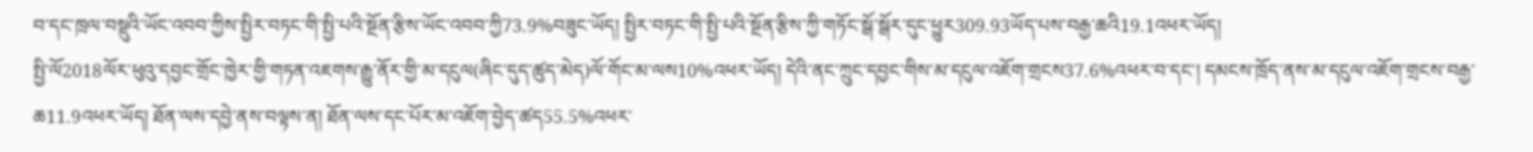བ་དང་ཁྲལ་བསྡུའི་ཡོང་འབབ་ཀྱིས་སྤྱིར་བཏང་གི་སྤྱི་པའི་སྔོན་རྩིས་ཡོང་འབབ་ཀྱི73.9%བཟུང་ཡོད། སྤྱིར་བཏང་གི་སྤྱི་པའི་སྔོན་རྩིས་ཀྱི་གཏོང་སྒོ་སྒོར་དུང་ཕྱུར309.93ཡོད་པས་བརྒྱ་ཆའི19.1འཕར་ཡོད།
སྤྱི་ལོ2018ལོར་ཕུའུ་དབྱང་གྲོང་ཁྱེར་གྱི་གཏན་འཇགས་རྒྱུ་ནོར་གྱི་མ་དངུལ(ཞིང་དུད་ཚུད་མེད)ལོ་གོང་མ་ལས10%འཕར་ཡོད། དེའི་ནང་ཀྲུང་དབྱང་གིས་མ་དངུལ་འཇོག་གྲངས37.6%འཕར་བ་དང་། དམངས་ཁྲོད་ནས་མ་དངུལ་འཇོག་གྲངས་བརྒྱ་ཆ11.9འཕར་ཡོད། ཐོན་ལས་དབྱེ་ནས་བལྟས་ན། ཐོན་ལས་དང་པོར་མ་འཇོག་བྱེད་ཚད55.5%འཕར་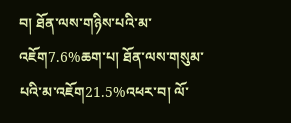བ། ཐོན་ལས་གཉིས་པའི་མ་འཇོག7.6%ཆག་པ། ཐོན་ལས་གསུམ་པའི་མ་འཇོག21.5%འཕར་བ། ལོ་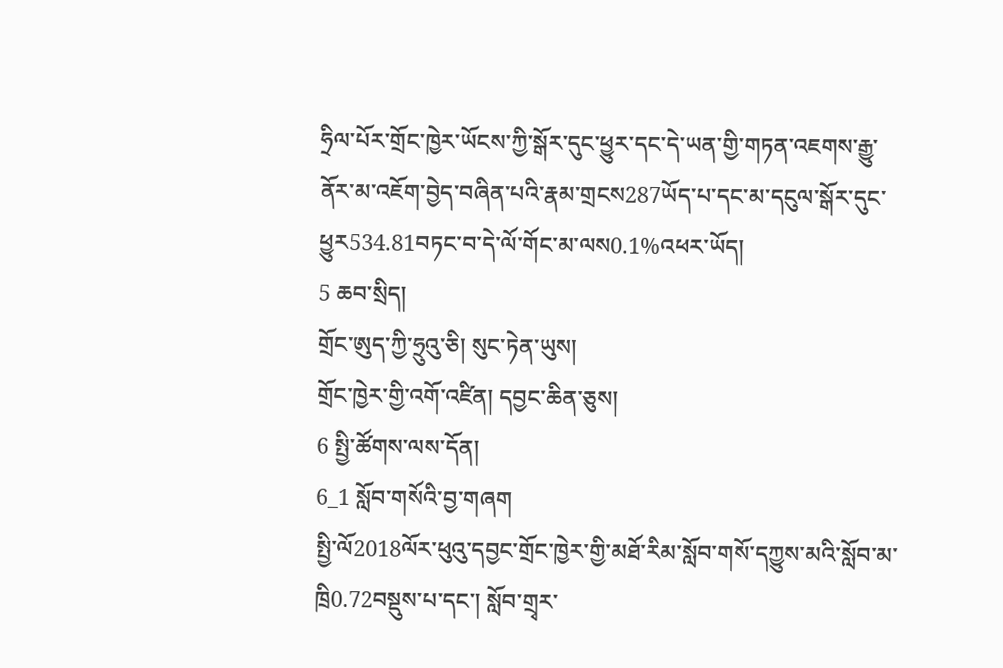ཧྲིལ་པོར་གྲོང་ཁྱེར་ཡོངས་ཀྱི་སྒོར་དུང་ཕྱུར་དང་དེ་ཡན་གྱི་གཏན་འཇགས་རྒྱུ་ནོར་མ་འཇོག་བྱེད་བཞིན་པའི་རྣམ་གྲངས287ཡོད་པ་དང་མ་དངུལ་སྒོར་དུང་ཕྱུར534.81བཏང་བ་དེ་ལོ་གོང་མ་ལས0.1%འཕར་ཡོད།
5 ཆབ་སྲིད།
གྲོང་ཨུད་ཀྱི་ཧྲུའུ་ཅི། སུང་ཏེན་ཡུས།
གྲོང་ཁྱེར་གྱི་འགོ་འཛིན། དབྱང་ཆིན་ཅུས།
6 སྤྱི་ཚོགས་ལས་དོན།
6_1 སློབ་གསོའི་བྱ་གཞག
སྤྱི་ལོ2018ལོར་ཕུའུ་དབྱང་གྲོང་ཁྱེར་གྱི་མཐོ་རིམ་སློབ་གསོ་དཀྱུས་མའི་སློབ་མ་ཁྲི0.72བསྡུས་པ་དང་། སློབ་གྲྭར་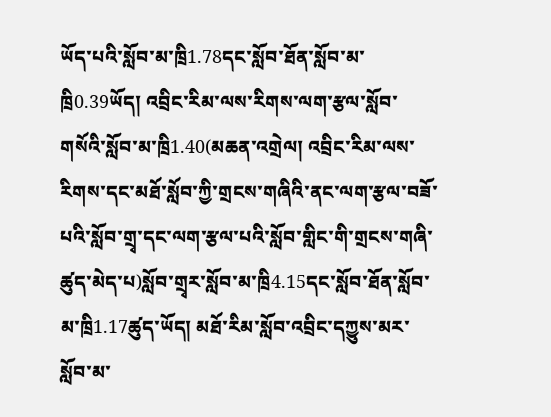ཡོད་པའི་སློབ་མ་ཁྲི1.78དང་སློབ་ཐོན་སློབ་མ་ཁྲི0.39ཡོད། འབྲིང་རིམ་ལས་རིགས་ལག་རྩལ་སློབ་གསོའི་སློབ་མ་ཁྲི1.40(མཆན་འགྲེལ། འབྲིང་རིམ་ལས་རིགས་དང་མཐོ་སློབ་ཀྱི་གྲངས་གཞིའི་ནང་ལག་རྩལ་བཟོ་པའི་སློབ་གྲྭ་དང་ལག་རྩལ་པའི་སློབ་གླིང་གི་གྲངས་གཞི་ཚུད་མེད་པ)སློབ་གྲྭར་སློབ་མ་ཁྲི4.15དང་སློབ་ཐོན་སློབ་མ་ཁྲི1.17ཚུད་ཡོད། མཐོ་རིམ་སློབ་འབྲིང་དཀྱུས་མར་སློབ་མ་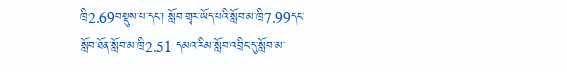ཁྲི2.69བསྡུས་པ་དང་། སློབ་གྲྭར་ཡོད་པའི་སློབ་མ་ཁྲི7.99དང་སློབ་ཐོན་སློབ་མ་ཁྲི2.51 དམའ་རིམ་སློབ་འབྲིང་དུ་སློབ་མ་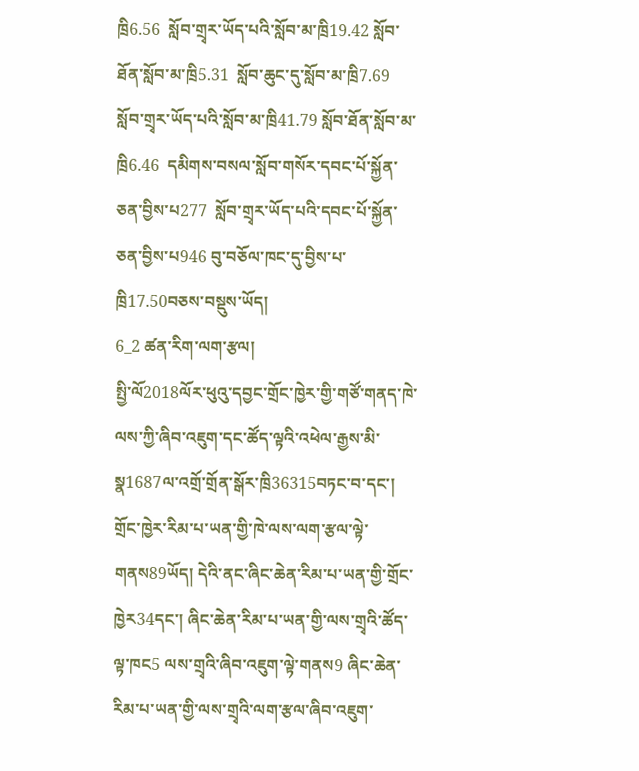ཁྲི6.56  སློབ་གྲྭར་ཡོད་པའི་སློབ་མ་ཁྲི19.42 སློབ་ཐོན་སློབ་མ་ཁྲི5.31  སློབ་ཆུང་དུ་སློབ་མ་ཁྲི7.69 སློབ་གྲྭར་ཡོད་པའི་སློབ་མ་ཁྲི41.79 སློབ་ཐོན་སློབ་མ་ཁྲི6.46  དམིགས་བསལ་སློབ་གསོར་དབང་པོ་སྐྱོན་ཅན་བྱིས་པ277  སློབ་གྲྭར་ཡོད་པའི་དབང་པོ་སྐྱོན་ཅན་བྱིས་པ946 བུ་བཅོལ་ཁང་དུ་བྱིས་པ་ཁྲི17.50བཅས་བསྡུས་ཡོད།
6_2 ཚན་རིག་ལག་རྩལ།
སྤྱི་ལོ2018ལོར་ཕུའུ་དབྱང་གྲོང་ཁྱེར་གྱི་གཙོ་གནད་ཁེ་ལས་ཀྱི་ཞིབ་འཇུག་དང་ཚོད་ལྟའི་འཕེལ་རྒྱས་མི་སྣ1687ལ་འགྲོ་གྲོན་སྒོར་ཁྲི36315བཏང་བ་དང་། གྲོང་ཁྱེར་རིམ་པ་ཡན་གྱི་ཁེ་ལས་ལག་རྩལ་ལྟེ་གནས89ཡོད། དེའི་ནང་ཞིང་ཆེན་རིམ་པ་ཡན་གྱི་གྲོང་ཁྱེར34དང་། ཞིང་ཆེན་རིམ་པ་ཡན་གྱི་ལས་གྲྭའི་ཚོད་ལྟ་ཁང5 ལས་གྲྭའི་ཞིབ་འཇུག་ལྟེ་གནས9 ཞིང་ཆེན་རིམ་པ་ཡན་གྱི་ལས་གྲྭའི་ལག་རྩལ་ཞིབ་འཇུག་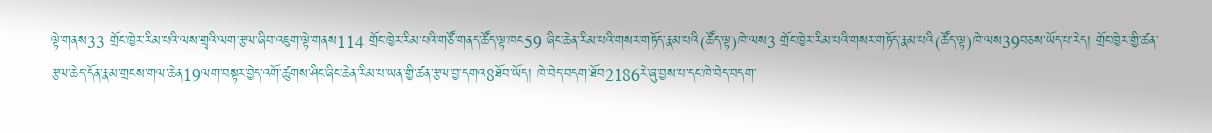ལྟེ་གནས33 གྲོང་ཁྱེར་རིམ་པའི་ལས་གྲྭའི་ལག་རྩལ་ཞིབ་འཇུག་ལྟེ་གནས114 གྲོང་ཁྱེར་རིམ་པའི་གཙོ་གནད་ཚོད་ལྟ་ཁང59 ཞིང་ཆེན་རིམ་པའི་གསར་གཏོད་རྣམ་པའི(ཚོད་ལྟ)ཁེ་ལས3 གྲོང་ཁྱེར་རིམ་པའི་གསར་གཏོད་རྣམ་པའི(ཚོད་ལྟ)ཁེ་ལས39བཅས་ཡོད་པ་རེད། གྲོང་ཁྱེར་གྱི་ཚན་རྩལ་ཆེད་དོན་རྣམ་གྲངས་གལ་ཆེན19ལག་བསྟར་བྱེད་འགོ་ཚུགས་ཤིང་ཞིང་ཆེན་རིམ་པ་ཡན་གྱི་ཚན་རྩལ་བྱ་དགའ8ཐོབ་ཡོད། ཁེ་བེད་བདག་ཐོབ2186རེ་ཞུ་བྱས་པ་དང་ཁེ་བེད་བདག་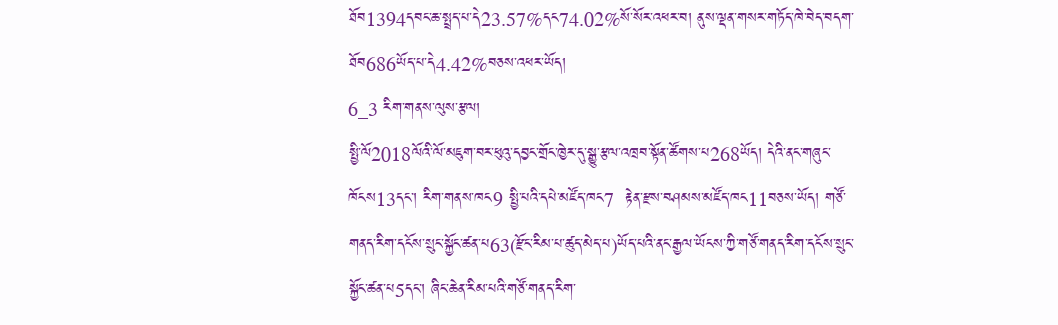ཐོབ1394དབང་ཆ་སྤྲད་པ་དེ23.57%དང74.02%སོ་སོར་འཕར་བ། ནུས་ལྡན་གསར་གཏོད་ཁེ་བེད་བདག་ཐོབ686ཡོད་པ་དེ4.42%བཅས་འཕར་ཡོད།
6_3 རིག་གནས་ལུས་རྩལ།
སྤྱི་ལོ2018ལོའི་ལོ་མཇུག་བར་ཕུའུ་དབྱང་གྲོང་ཁྱེར་དུ་སྒྱུ་རྩལ་འཁྲབ་སྟོན་ཚོགས་པ268ཡོད། དེའི་ནང་གཞུང་ཁོངས13དང་། རིག་གནས་ཁང9 སྤྱི་པའི་དཔེ་མཛོད་ཁང7  རྟེན་རྫས་བཤམས་མཛོད་ཁང11བཅས་ཡོད། གཙོ་གནད་རིག་དངོས་སྲུང་སྐྱོང་ཚན་པ63(རྫོང་རིམ་པ་ཚུད་མེད་པ)ཡོད་པའི་ནང་རྒྱལ་ཡོངས་ཀྱི་གཙོ་གནད་རིག་དངོས་སྲུང་སྐྱོང་ཚན་པ5དང་། ཞིང་ཆེན་རིམ་པའི་གཙོ་གནད་རིག་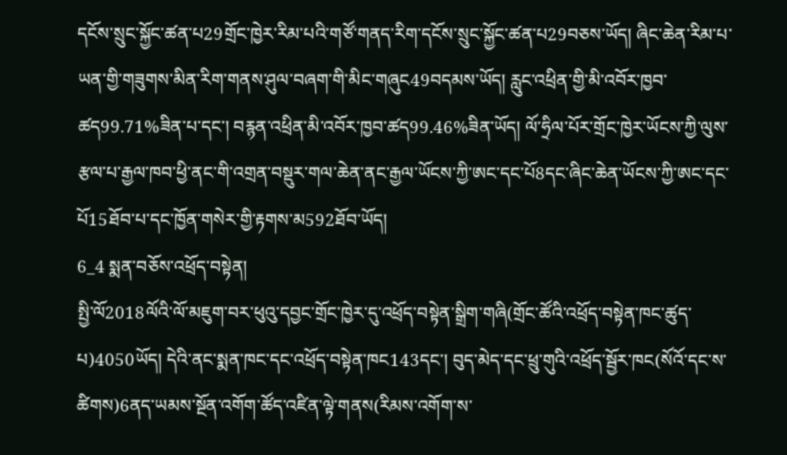དངོས་སྲུང་སྐྱོང་ཚན་པ29གྲོང་ཁྱེར་རིམ་པའི་གཙོ་གནད་རིག་དངོས་སྲུང་སྐྱོང་ཚན་པ29བཅས་ཡོད། ཞིང་ཆེན་རིམ་པ་ཡན་གྱི་གཟུགས་མིན་རིག་གནས་ཤུལ་བཞག་གི་མིང་གཞུང49བདམས་ཡོད། རླུང་འཕྲིན་གྱི་མི་འབོར་ཁྱབ་ཚད99.71%ཟིན་པ་དང་། བརྙན་འཕྲིན་མི་འབོར་ཁྱབ་ཚད99.46%ཟིན་ཡོད། ལོ་ཧྲིལ་པོར་གྲོང་ཁྱེར་ཡོངས་ཀྱི་ལུས་རྩལ་པ་རྒྱལ་ཁབ་ཕྱི་ནང་གི་འགྲན་བསྡུར་གལ་ཆེན་ནང་རྒྱལ་ཡོངས་ཀྱི་ཨང་དང་པོ8དང་ཞིང་ཆེན་ཡོངས་ཀྱི་ཨང་དང་པོ15ཐོབ་པ་དང་ཁྱོན་གསེར་གྱི་རྟགས་མ592ཐོབ་ཡོད།
6_4 སྨན་བཅོས་འཕྲོད་བསྟེན།
སྤྱི་ལོ2018ལོའི་ལོ་མཇུག་བར་ཕུའུ་དབྱང་གྲོང་ཁྱེར་དུ་འཕྲོད་བསྟེན་སྒྲིག་གཞི(གྲོང་ཚོའི་འཕྲོད་བསྟེན་ཁང་ཚུད་པ)4050ཡོད། དེའི་ནང་སྨན་ཁང་དང་འཕྲོད་བསྟེན་ཁང143དང་། བུད་མེད་དང་ཕྲུ་གུའི་འཕྲོད་སྦྱོར་ཁང(སོའོ་དང་ས་ཚིགས)6ནད་ཡམས་སྔོན་འགོག་ཚོད་འཛིན་ལྟེ་གནས(རིམས་འགོག་ས་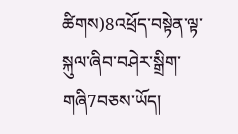ཚིགས)8འཕྲོད་བསྟེན་ལྟ་སྐུལ་ཞིབ་བཤེར་སྒྲིག་གཞི7བཅས་ཡོད།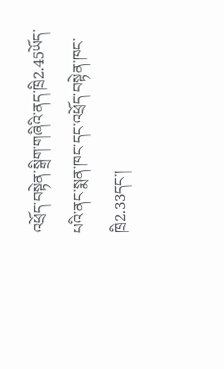འཕྲོད་བསྟེན་སྒྲིག་གཞིའི་ནད་ཁྲི2.45ཡོད་པའི་ནང་སྨན་ཁང་དང་འཕྲོད་བསྟེན་ཁང་ཁྲི2.33དང་།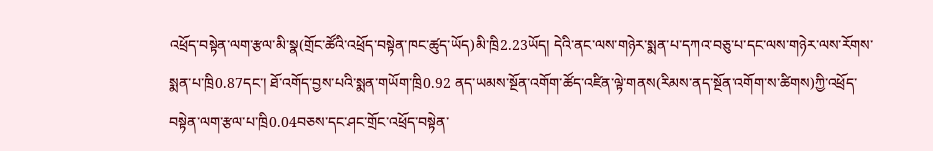འཕྲོད་བསྟེན་ལག་རྩལ་མི་སྣ(གྲོང་ཚོའི་འཕྲོད་བསྟེན་ཁང་ཚུད་ཡོད)མི་ཁྲི2.23ཡོད། དེའི་ནང་ལས་གཉེར་སྨན་པ་དཀའ་བཅུ་པ་དང་ལས་གཉེར་ལས་རོགས་སྨན་པ་ཁྲི0.87དང་། ཐོ་འགོད་བྱས་པའི་སྨན་གཡོག་ཁྲི0.92 ནད་ཡམས་སྔོན་འགོག་ཚོད་འཛིན་ལྟེ་གནས(རིམས་ནད་སྔོན་འགོག་ས་ཚིགས)ཀྱི་འཕྲོད་བསྟེན་ལག་རྩལ་པ་ཁྲི0.04བཅས་དང་ཤང་གྲོང་འཕྲོད་བསྟེན་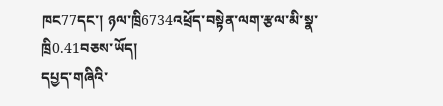ཁང77དང་། ཉལ་ཁྲི6734འཕྲོད་བསྟེན་ལག་རྩལ་མི་སྣ་ཁྲི0.41བཅས་ཡོད།
དཔྱད་གཞིའི་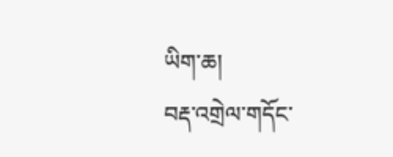ཡིག་ཆ།
བརྡ་འགྲེལ་གདོང་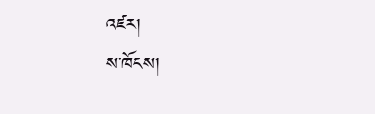འཛར།
ས་ཁོངས།